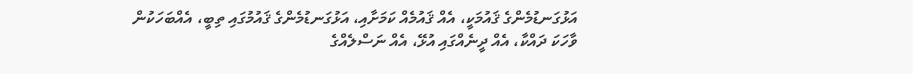އަޅުގަނޑުމެންގެ ޤައުމަކީ، އެއް ޤައުމެއް ކަމަށާއި، އަޅުގަނޑުމެންގެ ޤައުމުގައި ތިބީ، އެއްބަހަކުން ވާހަކަ ދައްކާ، އެއް ދީނެއްގައި އުޅޭ، އެއް ނަސްލެއްގެ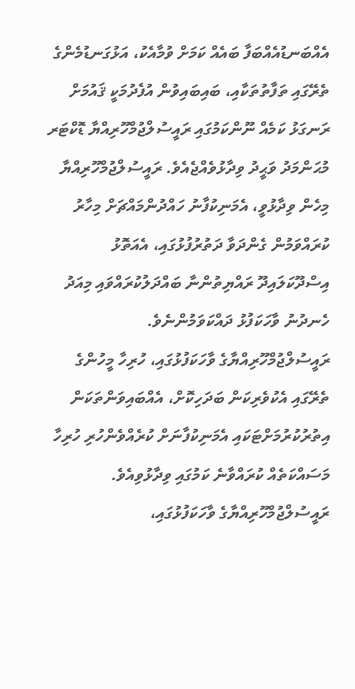އެއްބަނޑުއެއްބަފާ ބައެއް ކަމަށް ވުމާއެކު، އަޅުގަނޑުމެންގެ ތެރޭގައި ތަފާތުތަކާއި، ބައިބައިވުން އުފެދުމަކީ ޤައުމަށް ރަނގަޅު ކަމެއް ނޫންކަމުގައި ރައީސުލްޖުމްހޫރިއްޔާ ޑޮކްޓަރ މުޙަންމަދު ވަޙީދު ވިދާޅުވެއްޖެއެވެ. ރައީސުލްޖުމްހޫރިއްޔާ މިހެން ވިދާޅުވީ، އެމަނިކުފާނު ހައްދުންމައްޗަށް މިހާރު ކުރައްވަމުން ގެންދަވާ ދަތުރުފުޅުގައި، އެއަތޮޅު އިސްދޫކަލައިދޫ ރައްޔިތުންނާ ބައްދަލުކުރައްވައި މިއަދު ހެނދުނު ވާހަކަފުޅު ދައްކަވަމުންނެވެ. ރައީސުލްޖުމްހޫރިއްޔާގެ ވާހަކަފުޅުގައި، ހުރިހާ މީހުންގެ ތެރޭގައި އެކުވެރިކަން ބަދަހިކޮށް، އެއްބައިވަންތަކަން އިތުރުކުރުމަށްޓަކައި އެމަނިކުފާނަށް ކުރެއްވެންހުރި ހުރިހާ މަސައްކަތެއް ކުރައްވާނެ ކަމުގައި ވިދާޅުވިއެވެ.
ރައީސުލްޖުމްހޫރިއްޔާގެ ވާހަކަފުޅުގައި،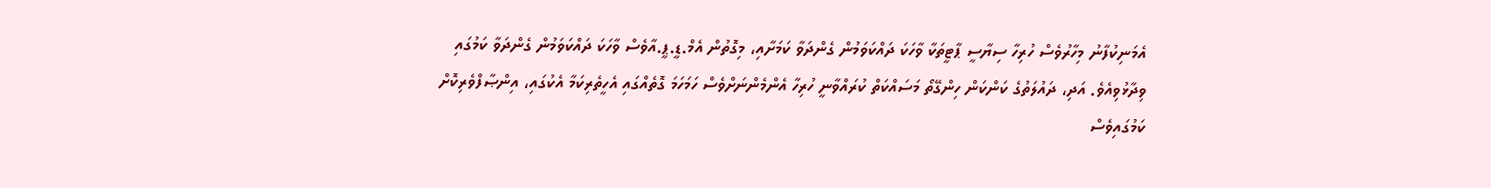އެމަނިކުފާނު މިހާރުވެސް ހުރިހާ ސިޔާސީ ޕާޓީތަކާ ވާހަކަ ދައްކަވަމުން ގެންދަވާ ކަމަށާއި، މިގޮތުން އެމް.ޑީ.ޕީ.އާވެސް ވާހަކަ ދައްކަވަމުން ގެންދަވާ ކަމުގައި ވިދާޅުވިއެވެ. އަދި، ދައުލަތުގެ ކަންކަން ހިންގޭތޯ މަސައްކަތް ކުރައްވާނީ ހުރިހާ އެންމެންނަށްވެސް ހަމަހަމަ ގޮތެއްގައި އެހީތެރިކަމާ އެކުގައި، އިންޞާފްވެރިކޮށް ކަމުގައިވެސް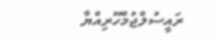ރައީސުލްޖުމްހޫރިއްޔާ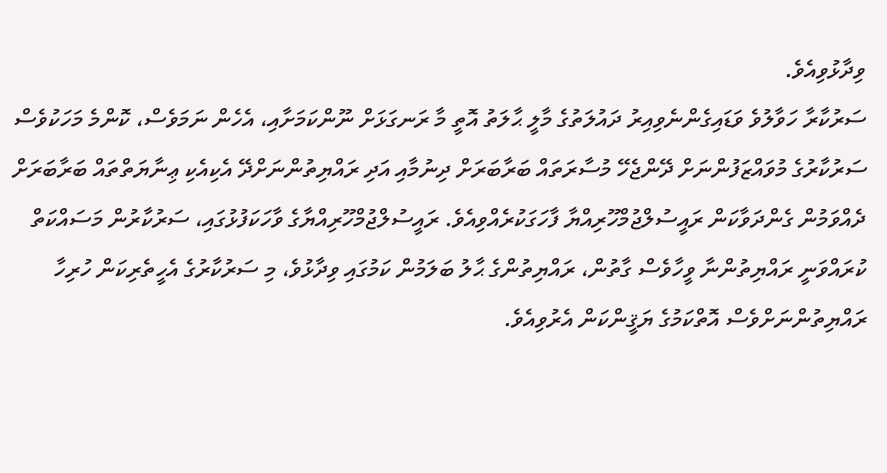ވިދާޅުވިއެވެ.
ސަރުކާރާ ހަވާލުވެ ވަޑައިގެންނެވިއިރު ދައުލަތުގެ މާލީ ޙާލަތު އޮތީ މާ ރަނގަޅަށް ނޫންކަމަށާއި، އެހެން ނަމަވެސް، ކޮންމެ މަހަކުވެސް ސަރުކާރުގެ މުވައްޒަފުންނަށް ދޭންޖެހޭ މުސާރަތައް ބަރާބަރަށް ދިނުމާއި އަދި ރައްޔިތުންނަށްދޭ އެކިއެކި ޢިނާޔަތްތައް ބަރާބަރަށް ދެއްވަމުން ގެންދަވާކަން ރައީސުލްޖުމްހޫރިއްޔާ ފާހަގަކުރެއްވިއެވެ. ރައީސުލްޖުމްހޫރިއްޔާގެ ވާހަކަފުޅުގައި، ސަރުކާރުން މަސައްކަތް ކުރައްވަނީ ރައްޔިތުންނާ ވީހާވެސް ގާތުން، ރައްޔިތުންގެ ޙާލު ބަލަމުން ކަމުގައި ވިދާޅުވެ، މި ސަރުކާރުގެ އެހީތެރިކަން ހުރިހާ ރައްޔިތުންނަށްވެސް އޮތްކަމުގެ ޔަޤީންކަން އެރުވިއެވެ.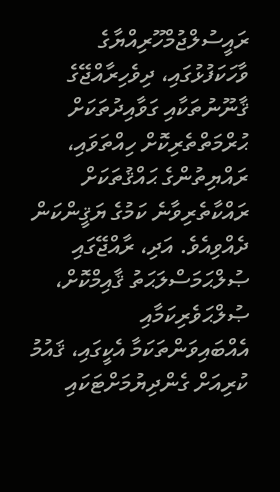ރައީސުލްޖުމްހޫރިއްޔާގެ ވާހަކަފުޅުގައި، ދިވެހިރާއްޖޭގެ ޤާނޫނުތަކާއި ގަވާއިދުތަކަށް ޙުރްމަތްތެރިކޮށް ހިއްތަވައި، ރައްޔިތުންގެ ޙައްޤުތަކަށް ރައްކާތެރިވާނެ ކަމުގެ ޔަޤީންކަން ދެއްވިއެވެ. އަދި، ރާއްޖޭގައި ޞުލްޙަމަސްލަޙަތު ޤާއިމްކޮށް، ޞުލްޙަވެރިކަމާއި އެއްބައިވަންތަކަމާ އެކީގައި، ޤައުމު ކުރިއަށް ގެންދިޔުމަށްޓަކައި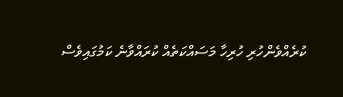ކުރެއްވެންހުރި ހުރިހާ މަސައްކަތެއް ކުރައްވާނެ ކަމުގައިވެސް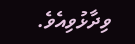ވިދާޅުވިއެވެ.